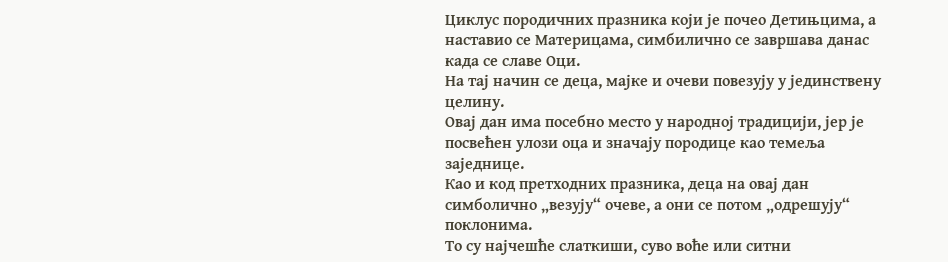Циклус породичних празника који је почео Детињцима, а наставио се Материцама, симбилично се завршава данас када се славе Оци.
На тај начин се деца, мајке и очеви повезују у јединствену целину.
Овај дан има посебно место у народној традицији, јер је посвећен улози оца и значају породице као темеља заједнице.
Као и код претходних празника, деца на овај дан симболично „везују“ очеве, а они се потом „одрешују“ поклонима.
То су најчешће слаткиши, суво воће или ситни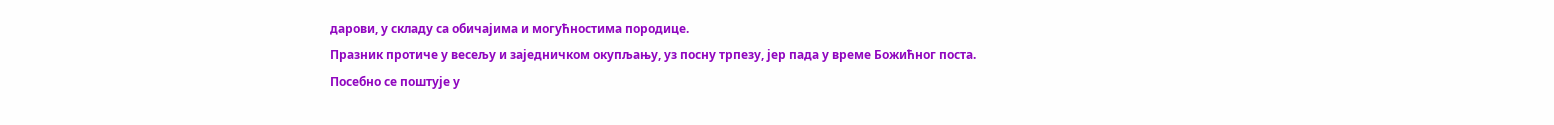дарови, у складу са обичајима и могућностима породице.
Празник протиче у весељу и заједничком окупљању, уз посну трпезу, јер пада у време Божићног поста.
Посебно се поштује у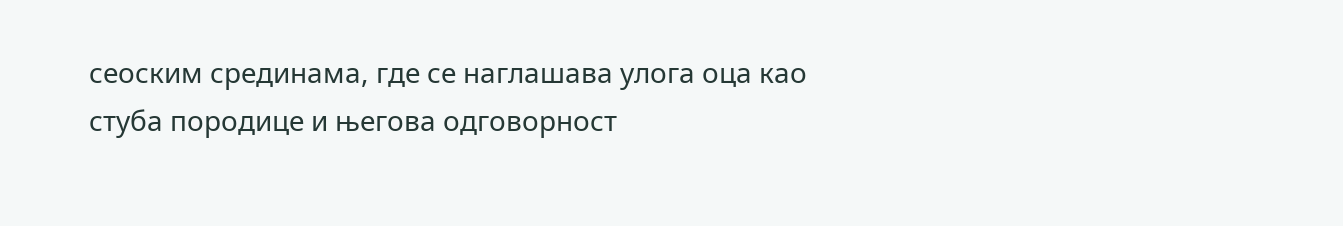сеоским срединама, где се наглашава улога оца као стуба породице и његова одговорност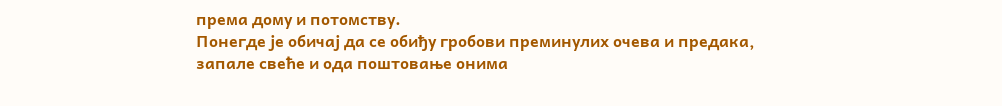према дому и потомству.
Понегде је обичај да се обиђу гробови преминулих очева и предака, запале свеће и ода поштовање онима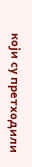који су претходили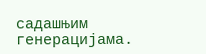садашњим генерацијама.